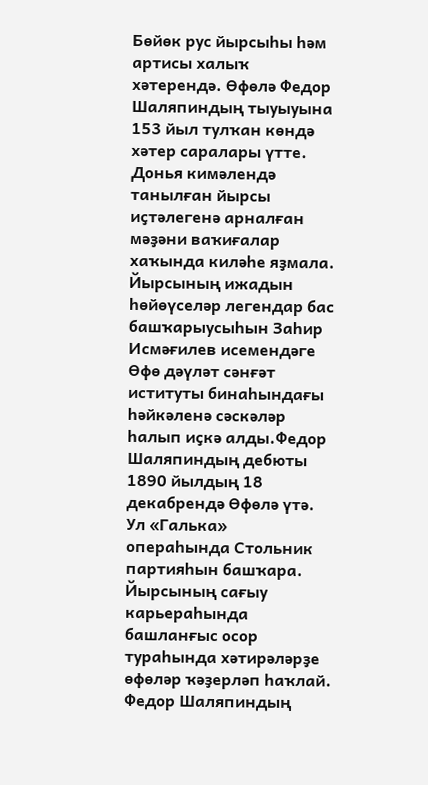Бөйөк рус йырсыһы һәм артисы халыҡ хәтерендә. Өфөлә Федор Шаляпиндың тыуыуына 153 йыл тулҡан көндә хәтер саралары үтте. Донья кимәлендә танылған йырсы иҫтәлегенә арналған мәҙәни ваҡиғалар хаҡында киләһе яҙмала.
Йырсының ижадын һөйөүселәр легендар бас башҡарыусыһын Заһир Исмәғилев исемендәге Өфө дәүләт сәнғәт иституты бинаһындағы һәйкәленә сәскәләр һалып иҫкә алды.Федор Шаляпиндың дебюты 1890 йылдың 18 декабрендә Өфөлә үтә. Ул «Галька» операһында Стольник партияһын башҡара. Йырсының сағыу карьераһында башланғыс осор тураһында хәтирәләрҙе өфөләр ҡәҙерләп һаҡлай.
Федор Шаляпиндың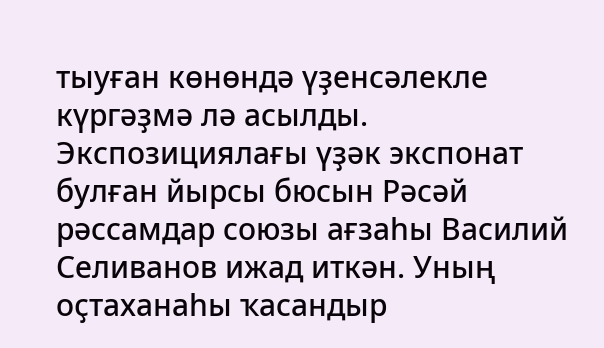тыуған көнөндә үҙенсәлекле күргәҙмә лә асылды. Экспозициялағы үҙәк экспонат булған йырсы бюсын Рәсәй рәссамдар союзы ағзаһы Василий Селиванов ижад иткән. Уның оҫтаханаһы ҡасандыр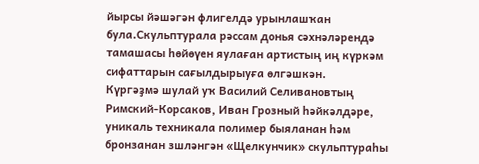йырсы йәшәгән флигелдә урынлашҡан була.Скульптурала рәссам донья сәхнәләрендә тамашасы һөйөүен яулаған артистың иң күркәм сифаттарын сағылдырыуға өлгәшкән.
Күргәҙмә шулай уҡ Василий Селивановтың Римский-Корсаков, Иван Грозный һәйкәлдәре, уникаль техникала полимер быяланан һәм бронзанан зшләнгән «Щелкунчик» скульптураһы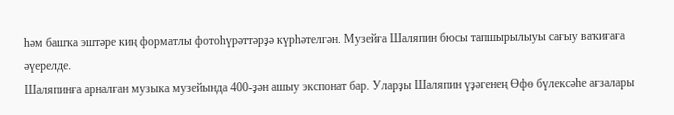һәм башҡа эштәре киң форматлы фотоһүрәттәрҙә күрһәтелгән. Музейға Шаляпин бюсы тапшырылыуы сағыу ваҡиғаға әүерелде.
Шаляпинға арналған музыка музейында 400-ҙән ашыу экспонат бар. Уларҙы Шаляпин үҙәгенең Өфө бүлексәһе ағзалары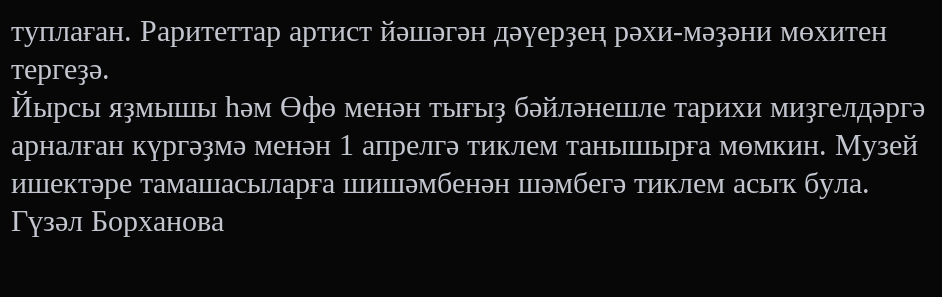туплаған. Раритеттар артист йәшәгән дәүерҙең рәхи-мәҙәни мөхитен тергеҙә.
Йырсы яҙмышы һәм Өфө менән тығыҙ бәйләнешле тарихи миҙгелдәргә арналған күргәҙмә менән 1 апрелгә тиклем танышырға мөмкин. Музей ишектәре тамашасыларға шишәмбенән шәмбегә тиклем асыҡ була.
Гүзәл Борханова